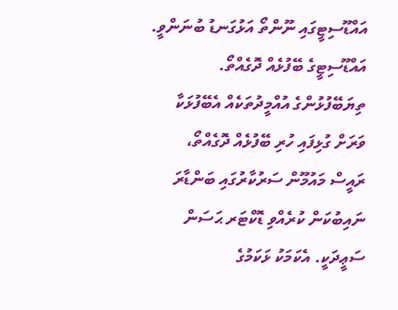އައްޑޫސިޓީގައި ނޫންތޯ އަޅުގަނޑު ބުނަންވީ. އައްޑޫސިޓީގެ ބޭފުޅެއް ދޮގެއްތޯ. ތިޔަބޭފުޅުންގެ އުއްމީދުތަކެއް އެބޭފުޅަކާ ވަރަށް ގުޅިފައި ހުރި ބޭފުޅެއް ދޮގެއްތޯ، ރައީސް މައުމޫން ސަރުކާރުގައި ބަންޑާރަ ނައިބުކަން ކުރެއްވި ޑޮކްޓަރ ޙަސަން ސަޢީދަކީ. އެކަމަކު ޅަކަމުގެ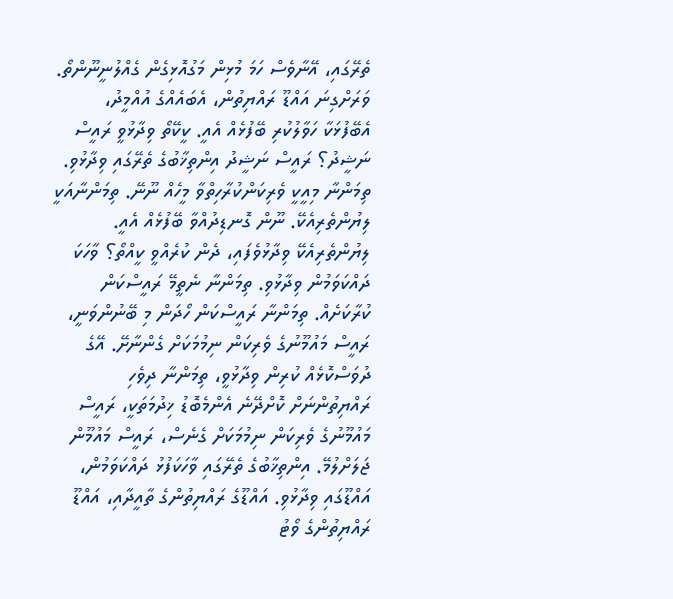ތެރޭގައި، އޭނާވެސް ހަމަ މުޅިން މަގުއޮޅިގެން ގެއްލުނީނޫންތޯ. ވަރަށްގިނަ އައްޑޫ ރައްޔިތުން، އެބައެއްގެ އުއްމީދު، އެބޭފުޅަކާ ހަވާލުކުރި ބޭފުޅެއް އެއީ. ކީކޭތޯ ވިދާޅުވީ ރައީސް ނަޝީދު؟ ރައީސް ނަޝީދު އިންތިޚާބުގެ ތެރޭގައި ވިދާޅުވި. ތިމަންނާ މިއީކީ ވެރިކަންކުރާހިތްވާ މީހެއް ނޫނޭ. ތިމަންނާއަކީ ލިޔުންތެރިއެކޭ. ނޫން ގޮނޑިދުއްވާ ބޭފުޅެއް އެއީ. ލިޔުންތެރިއެކޭ ވިދާޅުވެފައި، ދެން ކުރެއްވީ ކީއްތޯ؟ ވާހަކަ ދައްކަވަމުން ވިދާޅުވި. ތިމަންނާ ނެތީމޭ ރައީސްކަން ކުރާކަށެއް. ތިމަންނާ ރައީސްކަން ހޯދަން މި ބޭނުންވަނީ، ރައީސް މައުމޫނުގެ ވެރިކަން ނިމުމަކަށް ގެންނާށޭ. އޭގެ ދުވަސްކޮޅެއް ކުރިން ވިދާޅުވީ، ތިމަންނާ ދިވެހި ރައްޔިތުންނަށް ކޮށްދޭނެ އެންމެބޮޑު ޚިދުމަތަކީ، ރައީސް މައުމޫނުގެ ވެރިކަން ނިމުމަކަށް ގެނެސް، ރައީސް މައުމޫން ޖަލަށްލުމޭ. އިންތިޚާބުގެ ތެރޭގައި ވާހަކަފުޅު ދައްކަވަމުން، އައްޑޫގައި ވިދާޅުވި. އައްޑޫގެ ރައްޔިތުންގެ ތާއީދާއި، އައްޑޫ ރައްޔިތުންގެ ވޯޓު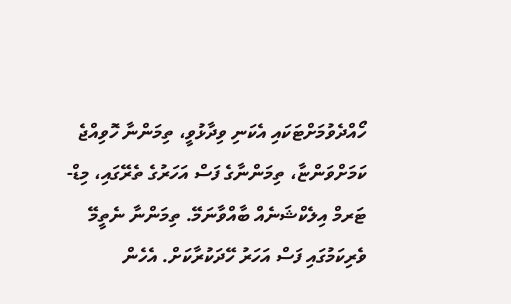ހޯއްދެވުމަށްޓަކައި އެކަނި ވިދާޅުވީ، ތިމަންނާ ހޮވިއްޖެ ކަމަށްވަންޏާ، ތިމަންނާގެ ފަސް އަހަރުގެ ތެރޭގައި، މިޑް-ޓަރމް އިލެކްޝަނެއް ބާއްވާނަމޭ. ތިމަންނާ ނެތީމޭ ވެރިކަމުގައި ފަސް އަހަރު ހޭދަކުރާކަށް. އެހެން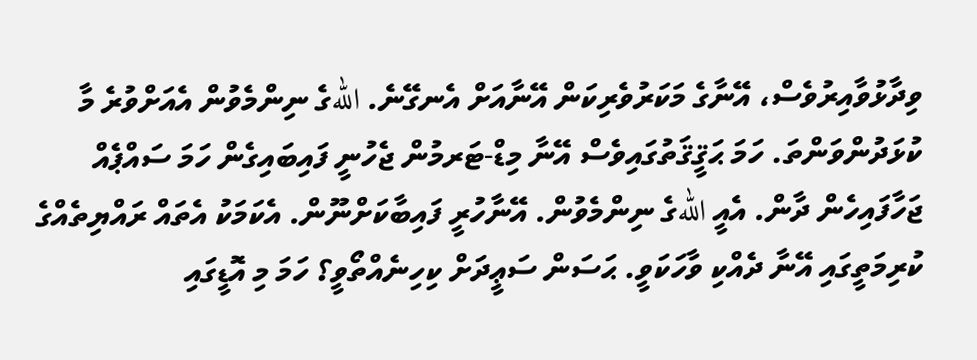ވިދާޅުވާއިރުވެސް، އޭނާގެ މަކަރުވެރިކަން އޭނާއަށް އެނގޭނެ. اللهގެ ނިންމެވުން އެއަށްވުރެ މާ ކުޅަދުންވަންތަ. ހަމަ ޙަޤީޤަތުގައިވެސް އޭނާ މިޑް-ޓަރމުން ޖެހުނީ ފައިބައިގެން ހަމަ ސައްޕެއް ޖަހާފައިހެން ދާން. އެއީ اللهގެ ނިންމެވުން. އޭނާހުރީ ފައިބާކަށްނޫން. އެކަމަކު އެތައް ރައްޔިތެއްގެ ކުރިމަތީގައި އޭނާ ދެއްކި ވާހަކަވީ. ޙަސަން ސަޢީދަށް ކިހިނެއްތޯވީ؟ ހަމަ މި އޮޑީގައި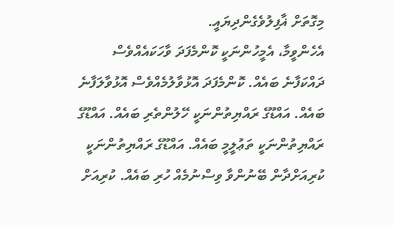މިގޮތަށް ޣާފިލުވެގެންދިޔައީ.
އެހެންވީމާ، އެމީހުންނަކީ ކޮންމެފަދަ ވާހަކައެއްވެސް ދައްކަފާނެ ބައެއް. ކޮންމެފަދަ އޮޅުވާލުމެއްވެސް އޮޅުވާލަފާނެ ބައެއް. އައްޑޫގެ ރައްޔިތުންނަކީ ހޭލުންތެރި ބައެއް. އައްޑޫގެ ރައްޔިތުންނަކީ ތަޢުލީމީ ބައެއް. އައްޑޫގެ ރައްޔިތުންނަކީ ކުރިއަށްދާން ބޭނުންވާ ވިސްނުމެއް ހުރި ބައެއް. ކުރިއަށް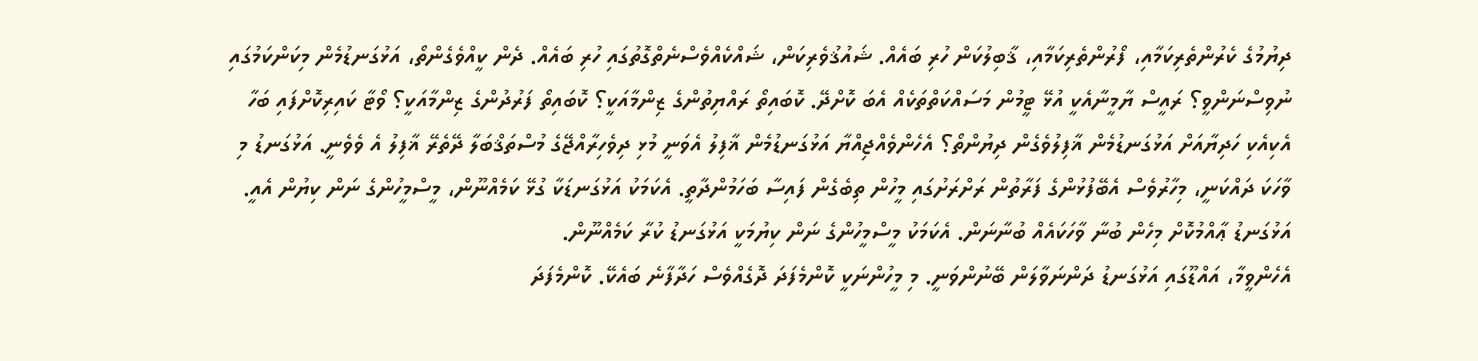ދިޔުމުގެ ކެރުންތެރިކަމާއި، ފޯރުންތެރިކަމާއި، ޤާބިލުކަން ހުރި ބައެއް. ޝައުޤުވެރިކަން، ޝައްކެއްވެސްނެތްގޮތުގައި ހުރި ބައެއް. ދެން ކީއްވެގެންތޯ، އަޅުގަނޑުމެން މިކަންކަމުގައި ނުވިސްނަންވީ؟ ރައީސް ޔާމީނާއެކީ އުޅޭ ޓީމުން މަސައްކަތްތަކެއް އެބަ ކޮށްދޭ. ކޮބައިތޯ ރައްޔިތުންގެ ޒިންމާއަކީ؟ ކޮބައިތޯ ފަރުދުންގެ ޒިންމާއަކީ؟ ވޯޓާ ކައިރިކޮށްފައި ބަހާ އެކިއެކި ހަދިޔާއަށް އަޅުގަނޑުމެން ޣާފިލުވެގެން ދިޔުންތޯ؟ އެހެންވެއްޖިއްޔާ އަޅުގަނޑުމެން ޣާފިލު އެވަނީ މުޅި ދިވެހިރާއްޖޭގެ މުސްތަޤްބަލާ ދޭތެރޭ ޣާފިލު އެ ވެވެނީ. އަޅުގަނޑު މި ވާހަކަ ދައްކަނީ، މިހާރުވެސް އެބޭފުޅުންގެ ފަރާތުން ރަށްރަށުގައި މީހުން ތިބެގެން ފައިސާ ބަހަމުންދާތީ. އެކަމަކު އަޅުގަނޑަކާ ގުޅޭ ކަމެއްނޫން، މީސްމީހުންގެ ނަން ކިޔުން އެއީ. އަޅުގަނޑު ޢާއްމުކޮށް މިހެން ބުނާ ވާހަކައެއް ބުނާނަން. އެކަމަކު މީސްމީހުންގެ ނަން ކިޔުމަކީ އަޅުގަނޑު ކުރާ ކަމެއްނޫން.
އެހެންވީމާ، އައްޑޫގައި އަޅުގަނޑު ދަންނަވާލަން ބޭނުންވަނީ. މި މީހުންނަކީ ކޮންމެފަދަ ދޮގެއްވެސް ހަދާފާނެ ބައެކޭ. ކޮންމެފަދަ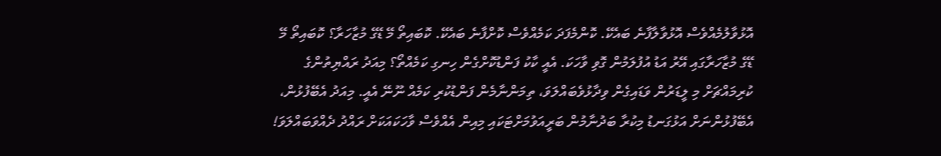އޮޅުވާލުމެއްވެސް އޮޅުވާލާފާނެ ބައެކޭ. ކޮންމެފަދަ ކަމެއްވެސް ކޮށްފާނެ ބައެކޭ. ކޮބައިތޯ މޭ ޑޭގެ މުޒާހަރާ؟ ކޮބައިތޯ މޭ ޑޭގެ މުޒާހަރާގައި އޭރު އަޑު އުފުލަމުން ގޮވި ވާހަކަ. އެއީ ކާކު ފަންޑުކޮށްގެން ހިނގި ކަމެއްތޯ؟ މިއަދު ރައްޔިތުންގެ ކުރިމައްޗަށް މި ލީޑަރުން ވަޑައިގެން ވިދާޅުވެބައްލަވަ، ތިމަންނާމެން ފަންޑުކުރި ކަމެއް ނޫނޭ އެއީ. މިއަދު އެބޭފުޅުން، އެބޭފުޅުންނަށް އަޅުގަނޑު މިކުރާ ބަދުނާމުން ބަރީއަވުމަށްޓަކައި މިއިން އެއްވެސް ވާހަކައަކަށް ރައްދު ދެއްވަބައްލަވަ!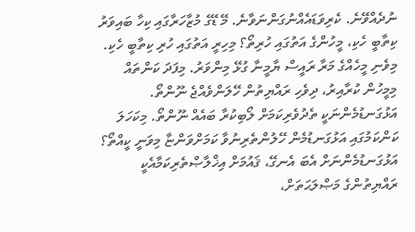ނުދެއްވޭނެ. ކެރިވަޑައެއްނުގަންނަވާނެ. މޭ ޑޭގެ މުޒާހަރާގައި ކިހާ ބައިވަރު ކިތާބީ ހެކި، މީހުންގެ އަތުގައި ހުރިތޯ؟ މިހިރީ އަތުގައި ހުރި ކިތާބީ ހެކި. މިވެނި މީހެއްގެ މަރާ ރައީސް ޔާމީނާ ގުޅޭ މިންވަރު. މިފަދަ ކަންތައް މިމީހުން ކުރާއިރު، ދިވެހި ރައްޔިތުން ހޭލަންވެއްޖެ ނޫންތޯ. އަޅުގަނޑުމެންނަކީ ތެދުވެރިކަމަށް ލޯބިކުރާ ބައެއް ނޫންތޯ. މިކަހަލަ ކަންކަމުގައި އަޅުގަނޑުމެން ހޭލުންތެރިނުވާ ކަމަށްވަންޏާ މިވަނީ ކީއްތޯ؟ އަޅުގަނޑުމެންނަށް އެބަ އެނގޭ، ޤައުމަށް އިޚްލާޞްތެރިކަމާއެކީ ރައްޔިތުންގެ މަޞްލަޙަތަށް،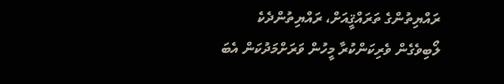ރައްޔިތުންގެ ތަރައްޤީއަށް، ރައްޔިތުންދެކެ ލޯބިވެގެން ވެރިކަންކުރާ މީހުން ވަރަށްމަދުކަން އެބަ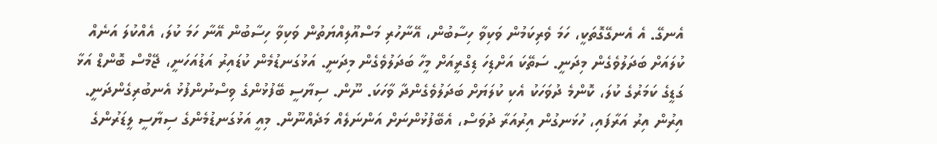އެނގޭ. އެ އެނގޭގޮތަކީ، ހަމަ ވެރިކަމުން ވަކިވާ ހިސާބުން، އޭނާހުރި މަސްއޫލިއްޔަތުން ވަކިވާ ހިސާބުން އޭނާ ހަމަ ކުލަ، އެއްކުލަ އަނެއް ކުލައަށް ބަދަލުވެގެން މިދަނީ. ސަތޭކަ އަށްޑިހަ ޑިގްރީއަށް މީހާ ބަދަލުވެގެން މިދަނީ. އަޅުގަނޑުމެން ކުޑައިރު އަޑުއަހަނީ، ޖޭމްސް ބޮންޑް އަޅާ ގަޑީގެ ކަމަރުގެ ކުލަ، ކޮންމެ ދުވަހަކު އެކި ކުލަޔަށް ބަދަލުވެގެންދާ ވާހަކަ. ނޫން. ސިޔާސީ ބޭފުޅުންގެ ވިސްނުންފުޅު އެނބުރިގެންދަނީ. އިރުން އިރު އަރާފައި، ހުޅަނގުން އިރުއަރާ ދުވަސް، އެބޭފުޅުންނަށް އަންނަލެއް މަދެއްނޫން. މިއީ އަޅުގަނޑުމެންގެ ސިޔާސީ ލީޑަރުންގެ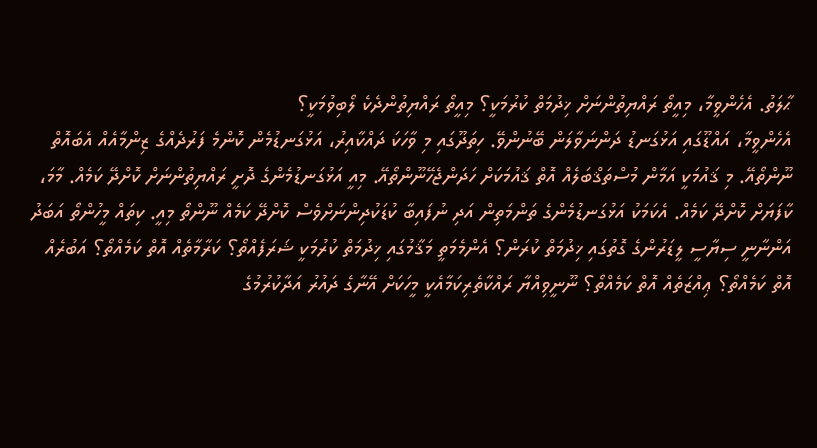ޙާލަތު. އެހެންވީމާ، މިއީތޯ ރައްޔިތުންނަށް ޚިދުމަތް ކުރުމަކީ؟ މިއީތޯ ރައްޔިތުންދެކެ ލޯބިވުމަކީ؟
އެހެންވީމާ، އައްޑޫގައި އަޅުގަނޑު ދަންނަވާލަން ބޭނުންވޭ. ހިތަދޫގައި މި ވާހަކަ ދައްކާއިރު، އަޅުގަނޑުމެން ކޮންމެ ފަރުދެއްގެ ޒިންމާއެއް އެބައޮތް ނޫންތޯއޭ. މި ޤައުމަކީ އަމާން މުސްތަޤްބަލެއް އޮތް ޤައުމަކަށް ހަދަންޖެހޭނޫންތޯއޭ. މިއީ އަޅުގަނޑުމެންގެ ދޮށީ ރައްޔިތުންނަށް ކޮށްދޭ ކަމެއް. މާމަ، ކާފަޔަށް ކޮށްދޭ ކަމެއް. އެކަމަކު އަޅުގަނޑުމެންގެ ތަންމަތިން އަދި ނުފައިބާ ކުޑަކުދިންނަށްވެސް ކޮށްދޭ ކަމެއް ނޫންތޯ މިއީ. ކިތައް މީހުންތޯ އަބަދު އަންނާނީ ސިޔާސީ ލީޑަރުންގެ ގޮތުގައި ޚިދުމަތް ކުރަން؟ އެންމެމަތީ މަޤާމުގައި ޚިދުމަތް ކުރުމަކީ ޝަރަފެއްތޯ؟ ކަރާމާތެއް އޮތް ކަމެއްތޯ؟ އަބުރެއް އޮތް ކަމެއްތޯ؟ ޢިއްޒަތެއް އޮތް ކަމެއްތޯ؟ ނޫނީވިއްޔާ ރައްކާތެރިކަމާއެކީ މީހަކަށް އޭނާގެ ދައުރު އަދާކުރުމުގެ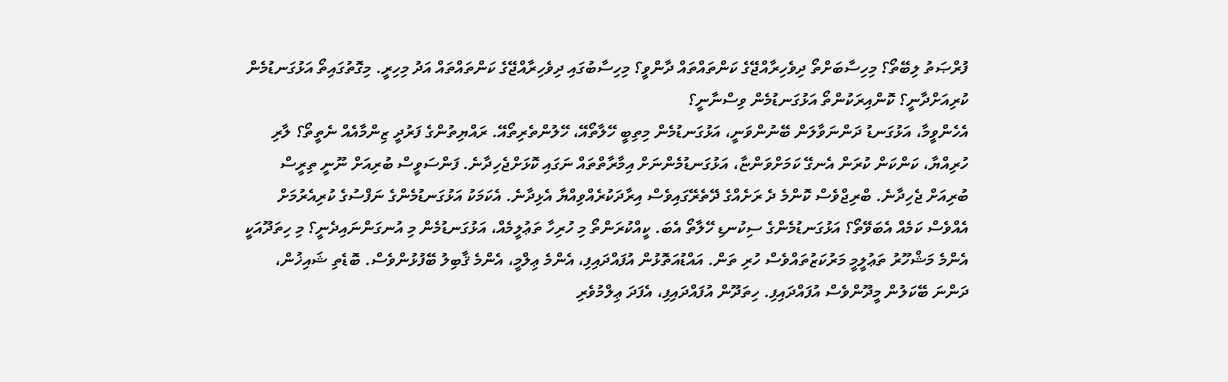ފުރްޞަތު ލިބޭތޯ؟ މިހިސާބަށްތޯ ދިވެހިރާއްޖޭގެ ކަންތައްތައް ދާންވީ؟ މިހިސާބުގައި ދިވެހިރާއްޖޭގެ ކަންތައްތައް އަދު މިހިރީ. މިގޮތުގައިތޯ އަޅުގަނޑުމެން ކުރިއަށްދާނީ؟ ކޮންއިރަކުންތޯ އަޅުގަނޑުމެން ވިސްނާނީ؟
އެހެންވީމާ، އަޅުގަނޑު ދަންނަވާލަން ބޭނުންވަނީ، އަޅުގަނޑުމެން މިތިބީ ހޭލާތޯއޭ، ހޭލުންތެރިތޯއޭ. ރައްޔިތުންގެ ފަރުދީ ޒިންމާއެއް ނެތީތޯ؟ ލާރި ހުރިއްޔާ، ކަންކަން ކުރަން އެނގޭ ކަމަށްވަންޏާ، އަޅުގަނޑުމެންނަށް އިމާރާތްތައް ނަގައި ކޮޅަށްޖެހިދާނެ. ފަންސަވީސް ބުރިއަށް ނޫނީ ތިރީސް ބުރިއަށް ޖެހިދާނެ. ބްރިޖްވެސް ކޮންމެ ދެ ރަށެއްގެ ދޭތެރޭގައިވެސް އިރާދަކުރެއްވިއްޔާ އެޅިދާނެ. އެކަމަކު އަޅުގަނޑުމެންގެ ނަފްސުގެ ކުރިއެރުމަށް އެއްވެސް ކަމެއް އެބަވޭތޯ؟ އަޅުގަނޑުމެންގެ ސިކުނޑި ހޭލާތޯ އެބަ. ކީއްކުރަންތޯ މި ހުރިހާ ތަޢުލީމެއް، އަޅުގަނޑުމެން މި އުނގަންނައިދެނީ؟ މި ހިތަދޫއަކީ އެންމެ މަޝްހޫރު ތަޢުލީމީ މަރުކަޒުތައްވެސް ހުރި ތަން. އައްޑުއަތޮޅުން އުފައްދައިފި، އެންމެ ޢިލްމީ، އެންމެ ޤާބިލު ބޭފުޅުންވެސް. ބޮޑެތި ޝައިޚުން، ދަންނަ ބޭކަލުން މީދޫންވެސް އުފައްދައިފި. ހިތަދޫން އުފައްދައިފި، އެފަދަ ޢިލްމުވެރި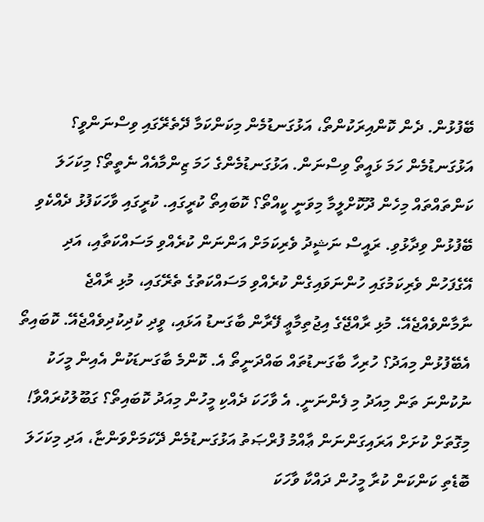ބޭފުޅުން. ދެން ކޮންއިރަކުންތޯ، އަޅުގަނޑުމެން މިކަންކަމާ ދޭތެރޭގައި ވިސްނަންވީ؟ އަޅުގަނޑުމެން ހަމަ ޅައީތޯ ވިސްނަން. އަޅުގަނޑުމެންގެ ހަމަ ޒިންމާއެއް ނެތީތޯ؟ މިކަހަލަ ކަންތައްތައް މިހެން ދޫކޮށްލީމާ މިވަނީ ކީއްތޯ؟ ކޮބައިތޯ ކުރީގައި. ކުރީގައި ވާހަކަފުޅު ދެއްކެވި ބޭފުޅުން ވިދާޅުވި. ރައީސް ނަޝީދު ވެރިކަމަށް އަންނަން ކުރެއްވި މަސައްކަތާއި، އަދި އޭގެފަހުން ވެރިކަމުގައި ހުންނަވައިގެން ކުރެއްވި މަސައްކަތުގެ ތެރޭގައި، މުޅި ރާއްޖެ ނާމާންވެއްޖެއޭ. މުޅި ރާއްޖޭގެ އިޖުތިމާޢީ ފޭރާން ބާގަނޑު އަޅައި، ވީދި ކުދިކުދިވެއްޖެއޭ. ކޮބައިތޯ އެބޭފުޅުން މިއަދު؟ ހުރިހާ ބާގަނޑުތައް ބައްދަނީތޯ އެ. ކޮންމެ ބާގަނޑަކުން އެއިން މީހަކު ނުކުންނަ ތަން މިއަދު މި ފެންނަނީ. އެ ވާހަކަ ދެއްކި މީހުން މިއަދު ކޮބައިތޯ؟ ގަބޫލުކުރައްވާ! މިގޮތަށް ކުށަށް އަރައިގަންނަން ޢާއްމު ފުރްޞަތު އަޅުގަނޑުމެން ދޭކަމަށްވަންޏާ، އަދި މިކަހަލަ ބޮޑެތި ކަންކަން ކުރާ މީހުން ދައްކާ ވާހަކަ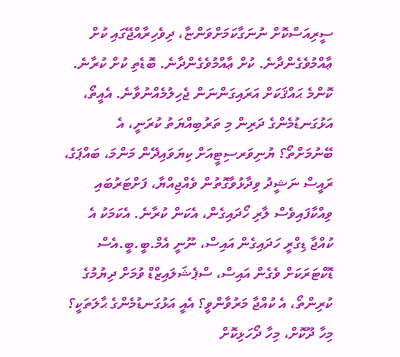ސީރިއަސްކޮށް ނުނަގާކަމަށްވަންޏާ، ދިވެހިރާއްޖޭގައި ކުށް ޢާއްމުވެގެންދާނެ. ކުށް ޢާއްމުވެގެންދާނެ. ބޮޑެތި ކުށް ކުރާނެ. ކޮންމެ ޙައްޤަކަށް އަރައިގަންނަން ޖެހިލުމެއްނުވާނެ. އެއީތޯ، އަޅުގަނޑުމެންގެ ދަރިން މި ތަރުބިއްޔަތު ކުރަނީ، އެ ބޭނުމަށްތޯ؟ ޔުނިވަރސިޓީއަށް ކިޔަވައިދޭން މަންމަ، ބައްޕަގެ، ރައީސް ނަޝީދު ވިދާޅުވާގޮތުން ވެއްޖިއްޔާ، ފަށްޓަރުބައި ވިއްކާފައިވެސް ލާރި ހޯދައިގެން، އެކަން ކުރާނެ. އެކަމަކު އެ ކުއްޖާ ޑިގްރީ ހަދައިގެން އައިސް، ނޫނީ އެމް.ބީ.ބީ.އެސް ޑޮކްޓަރަކަށް ވެގެން އައިސް، ސްޕެޝަލައިޒްޑް ވުމަށް ދިޔުމުގެ ކުރިންތޯ، އެ ކުއްޖާ މަރުވާންވީ؟ އެއީ އަޅުގަނޑުމެންގެ ޙާލަތަކީ؟ މިހާ ދޫކޮށް، މިހާ ދޯހަޅިކޮށް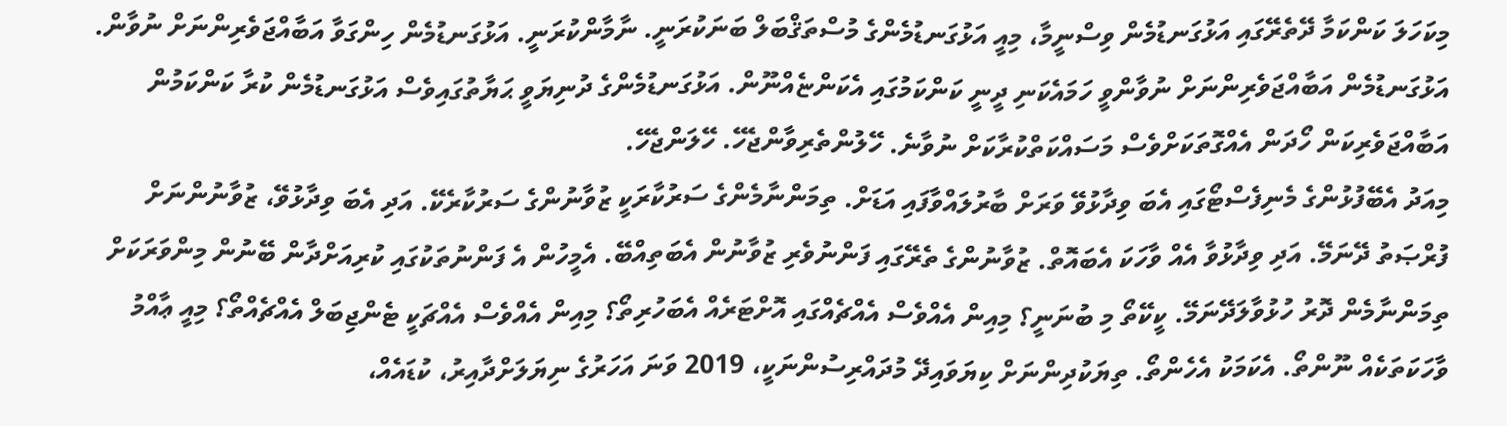މިކަހަލަ ކަންކަމާ ދޭތެރޭގައި އަޅުގަނޑުމެން ވިސްނީމާ، މިއީ އަޅުގަނޑުމެންގެ މުސްތަޤްބަލް ބަނަކުރަނީ. ނާމާންކުރަނީ. އަޅުގަނޑުމެން ހިންގަވާ އަބާއްޖަވެރިންނަށް ނުވާން. އަޅުގަނޑުމެން އަބާއްޖަވެރިންނަށް ނުވާންވީ ހަމައެކަނި ދީނީ ކަންކަމުގައި އެކަންޏެއްނޫން. އަޅުގަނޑުމެންގެ ދުނިޔަވީ ޙަޔާތުގައިވެސް އަޅުގަނޑުމެން ކުރާ ކަންކަމުން އަބާއްޖަވެރިކަން ހޯދަން އެއްގޮތަކަށްވެސް މަސައްކަތްކުރާކަށް ނުވާނެ. ހޭލުންތެރިވާންޖެހޭ. ހޭލަންޖެހޭ.
މިއަދު އެބޭފުޅުންގެ މެނިފެސްޓޯގައި އެބަ ވިދާޅުވޭ ވަރަށް ބާރުލައްވާފައި އަޑަށް. ތިމަންނާމެންގެ ސަރުކާރަކީ ޒުވާނުންގެ ސަރުކާރެކޭ. އަދި އެބަ ވިދާޅުވޭ، ޒުވާނުންނަށް ފުރްޞަތު ދޭނަމޭ. އަދި ވިދާޅުވާ އެއް ވާހަކަ އެބައޮތް. ޒުވާނުންގެ ތެރޭގައި ފަންނުވެރި ޒުވާނުން އެބަތިއްބޭ. އެމީހުން އެ ފަންނުތަކުގައި ކުރިއަށްދާން ބޭނުން މިންވަރަކަށް ތިމަންނާމެން ދޮރު ހުޅުވާލަދޭނަމޭ. ކީކޭތޯ މި ބުނަނީ؟ މިއިން އެއްވެސް އެއްޗެއްގައި އޮށްޓަރެއް އެބަހުރިތޯ؟ މިއިން އެއްވެސް އެއްޗަކީ ޓެންޖިބަލް އެއްޗެއްތޯ؟ މިއީ ޢާއްމު ވާހަކަތަކެއް ނޫންތޯ. އެކަމަކު އެހެންތޯ. ތިޔަކުދިންނަށް ކިޔަވައިދޭ މުދައްރިސުންނަކީ، 2019 ވަނަ އަހަރުގެ ނިޔަލަށްދާއިރު، ކުޑައެއް،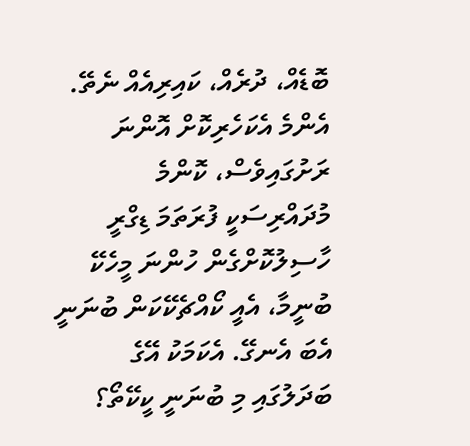ބޮޑެއް، ދުރެއް، ކައިރިއެއް ނެތޭ. އެންމެ އެކަހެރިކޮށް އޮންނަ ރަށުގައިވެސް، ކޮންމެ މުދައްރިސަކީ ފުރަތަމަ ޑިގްރީ ހާސިލުކޮށްގެން ހުންނަ މީހެކޭ ބުނީމާ، އެއީ ކޯއްޗެކޭކަން ބުނަނީ އެބަ އެނގޭ. އެކަމަކު އޭގެ ބަދަލުގައި މި ބުނަނީ ކީކޭތޯ؟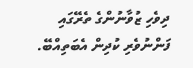ދިވެހި ޒުވާނުންގެ ތެރޭގައި ފަންނުވެރި ކުދިން އެބަތިއްބޭ.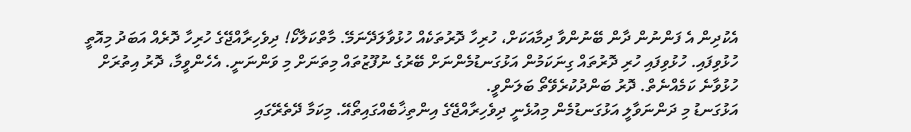އެކުދިން އެ ފަންނުން ދާން ބޭނުންވާ ދިމާއަކަށް، ހުރިހާ ދޮރުތަކެއް ހުޅުވާލަދޭނަމޭ. މާތްކަލާކޯ! ދިވެހިރާއްޖޭގެ ހުރިހާ ދޮރެއް އަބަދު މިއޮތީ ހުޅުވިފައި. ހުޅުވިފައި ހުރި ދޮރުތައް ގިނަކަމުން އަޅުގަނޑުމެންނަށް ބޭރުގެ ނުފޫޒުތައް މިތަނަށް މި ވަންނަނީ. އެހެންވީމާ، ދޮރު އިތުރަށް ހުޅުވާނެ ކަމެއްނެތް. ދޮރު ބަންދުކުރެވޭތޯ ބަލަންވީ.
އަޅުގަނޑު މި ދަންނަވާލީ އަޅުގަނޑުމެން މިއުޅެނީ ދިވެހިރާއްޖޭގެ އިންތިޚާބެއްގައިތޯއޭ. މިކަމާ ދޭތެރޭގައި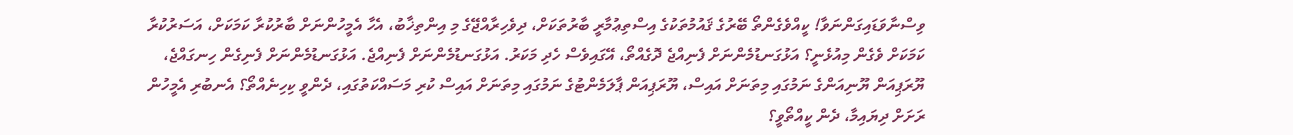ވިސްނާވަޑައިގަންނަވާ! ކީއްވެގެންތޯ ބޭރުގެ ޤައުމުތަކުގެ އިސްތިޢުމާރީ ބާރުތަކަށް، ދިވެހިރާއްޖޭގެ މި އިންތިޚާބު، އެހާ އެމީހުންނަށް ބާރުކުރާ ކަމަކަށް، އަސަރުކުރާ ކަމަކަށް ވެގެން މިއުޅެނީ؟ އަޅުގަނޑުމެންނަށް ފެނިއްޖެ ދޮގެއްތޯ، އޭގައިވެސް ހެދި މަކަރު. އަޅުގަނޑުމެންނަށް ފެނިއްޖެ. އަޅުގަނޑުމެންނަށް ފެނިގެން ހިނގައްޖެ، ޔޫރަޕިއަން ޔޫނިއަންގެ ނަމުގައި މިތަނަށް އައިސް، ޔޫރަޕިއަން ޕާލަމެންޓުގެ ނަމުގައި މިތަނަށް އައިސް ކުރި މަސައްކަތުގައި، ދެންވީ ކިހިނެއްތޯ؟ އެނބުރި އެމީހުން ރަށަށް ދިޔައިމާ، ދެން ކީއްތޯވީ؟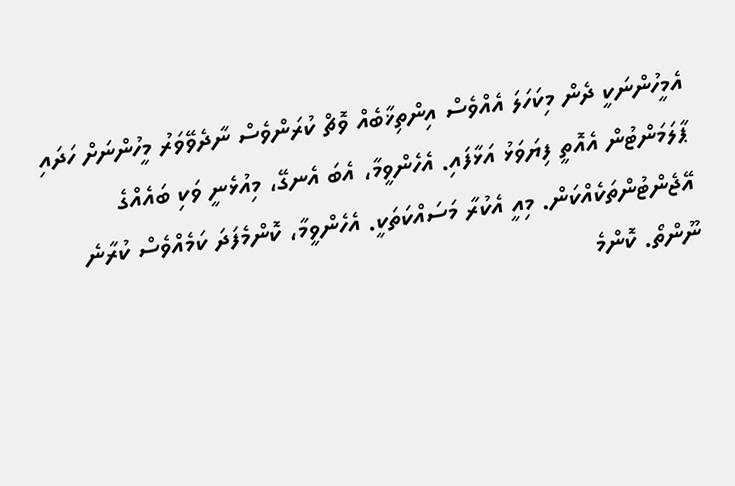އެމީހުންނަކީ ދެން މިކަހަލަ އެއްވެސް އިންތިޚާބެއް ވޮޗް ކުރަންވެސް ނާދެވޭވަރު މީހުންނަށް ހަދައި ޕާލަމަންޓުން އެއޮތީ ފިޔަވަޅު އަޅާފައި. އެހެންވީމާ، އެބަ އެނގޭ، މިއުޅެނީ ވަކި ބައެއްގެ އޭޖެންޓުންތަކެއްކަން. މިއީ އެކުރާ މަސައްކަތަކީ. އެހެންވީމާ، ކޮންމެފަދަ ކަމެއްވެސް ކުރާނެ ނޫންތޯ. ކޮންމެ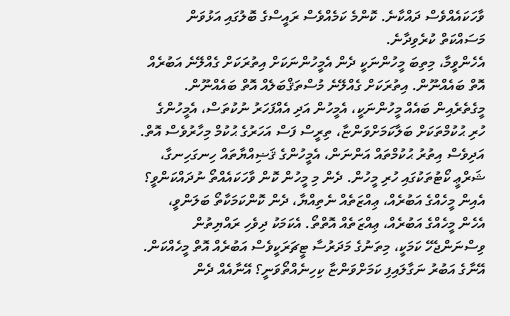ވާހަކައެއްވެސް ދައްކާނެ. ކޮންމެ ކަމެއްވެސް ރައީސްގެ ބޮލުގައި އަޅުވަން މަސައްކަތް ކުރެވިދާނެ.
އެހެންވީމާ، މިތިބަ މީހުންނަކީ ދެން އެމީހުންނަކަށް އިތުރަކަށް ގެއްލޭނެ އަބުރެއް އޮތް ބައެއްނޫން. އިތުރަކަށް ގެއްލޭނެ މުސްތަޤްބަލެއް އޮތް ބައެއްނޫން. މީގެތެރެއިން ބައެއް މީހުންނަކީ، އެމީހުން އަދި އެއްފަހަރު ނުކުތަސް، އެމީހުންގެ ހުރި ޙުކުމްތަކަށް ބަލާކަމަށްވަންޏާ، ތިރީސް ފަސް އަހަރުގެ ޙުކުމް މިހާރުވެސް އޮތް. އަދިވެސް އިތުރު ޙުކުމްތައް އަންނަން، އެމީހުންގެ ޤަޟިއްޔާތައް ހިނގަހިނގާ، ޝަރްޢީ ކޯޓުތަކުގައި ހުރި މީހުން. ދެން މި މީހުން ކޮން ވާހަކައެއްތޯ ނުދައްކަންވީ؟ އެއިން މީހެއްގެ އަބުރެއް، ޢިއްޒަތެއް ނެތިއްޔާ، ދެން ކޮންކަމަކާތޯ ބަލަންވީ، އެހެން މީހެއްގެ އަބުރެއް، ޢިއްޒަތެއް އޮތްތޯ. އެކަމަކު ދިވެހި ރައްޔިތުން ވިސްނަންޖެހޭ ކަމަކީ، މިތަނުގެ މަދަރުސާ ޓީޗަރަކީވެސް އަބުރެއް އޮތް މީހެއްކަން. އޭނާގެ އަބުރު ނަގާލައިފި ކަމަށްވަންޏާ ކިހިނެއްތޯވަނީ؟ އޭނާއެއް ދެން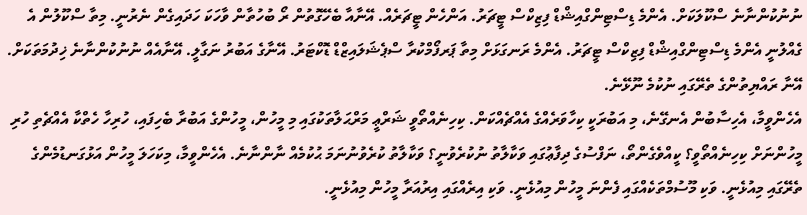ނުނުކުންނާނެ ސްކޫލަކަށް. އެންމެ ޑިސްޓިންގްއިޝްޑް ފިޒިކްސް ޓީޗަރު. އަންހެން ޓީޗަރެއް. އޭނާއާ ބެހޭގޮތުން ރޯ ބުހުތާން ވާހަކަ ހަދައިގެން ނެރުނީ. މިތާ ސްކޫލުން އެ ގެއްލުނީ އެންމެ ޑިސްޓިންގްއިޝްޑް ފިޒިކްސް ޓީޗަރު. އެންމެ ރަނގަޅަށް މިތާ ޕަރފޯމްކުރާ ސްޕެޝަލައިޒްޑް ޑޮކްޓަރު. އޭނާގެ އަބުރު ނަގާލީ. އޭނާއެއް ނުނުކުންނާނެ ޚިދުމަތަކަށް. އޭނާ ރައްޔިތުންގެ ތެރޭގައި ނުކުމެ ނޫޅޭނެ.
އެހެންވީމާ، އެހިސާބުން އެނގޭނެ، މި އަބުރަކީ ކިހާވަރެއްގެ އެއްޗެއްކަން. ކިހިނެއްތޯވީ ޝަރްޢީ މަރްޙަލާތަކުގައި މި މީހުން، މީހުންގެ އަބުރާ ބެހިފައި، ހުރިހާ ހެތްކާ އެއްޗެތި ހުރި މީހުންނަށް ކިހިނެއްތޯވީ؟ ކީއްވެގެންތޯ، ނަފްސުގެ ދިފާޢުގައި ވަކާލާތު ނުކުރެވުނީ؟ ވަކާލާތު ކުރެވުނުނަމަ ޙުކުމެއް ނާންނާނެ. އެހެންވީމާ، މިކަހަލަ މީހުން އަޅުގަނޑުމެންގެ ތެރޭގައި މިއުޅެނީ. ވަކި މޫސުމްތަކެއްގައި ފެންނަ މީހުން މިއުޅެނީ. ވަކި އިރެއްގައި އިރުއަރާ މީހުން މިއުޅެނީ.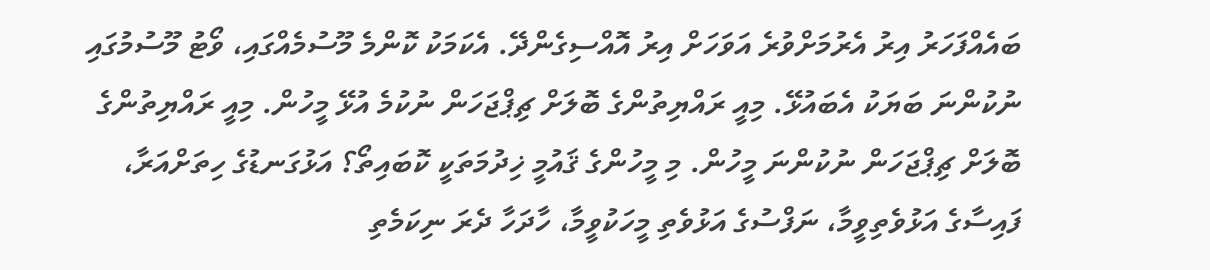ބައެއްފަހަރު އިރު އެރުމަށްވުރެ އަވަހަށް އިރު އޮއްސިގެންދޭ. އެކަމަކު ކޮންމެ މޫސުމެއްގައި، ވޯޓު މޫސުމުގައި ނުކުންނަ ބަޔަކު އެބައުޅޭ. މިއީ ރައްޔިތުންގެ ބޮލަށް ޗިޕްޖަހަން ނުކުމެ އުޅޭ މީހުން. މިއީ ރައްޔިތުންގެ ބޮލަށް ޗިޕްޖަހަން ނުކުންނަ މީހުން. މި މީހުންގެ ޤައުމީ ޚިދުމަތަކީ ކޮބައިތޯ؟ އަޅުގަނޑުގެ ހިތަށްއަރާ، ފައިސާގެ އަޅުވެތިވީމާ، ނަފްސުގެ އަޅުވެތި މީހަކުވީމާ، ހާދަހާ ދެރަ ނިކަމެތި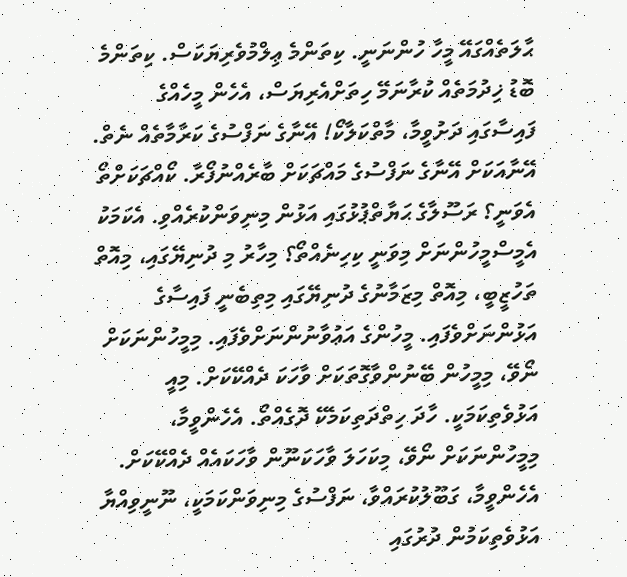ޙާލަތެއްގައޭ މީހާ ހުންނަނީ. ކިތަންމެ ޢިލްމުވެރިޔަކަސް. ކިތަންމެ ބޮޑު ޚިދުމަތެއް ކުރާނަމޭ ހިތަށްއެރިޔަސް، އެހެން މީހެއްގެ ފައިސާގައި ދަށުވީމާ، މާތްކަލާކޯ! އޭނާގެ ނަފްސުގެ ކަރާމާތެއް ނެތް. އޭނާއަކަށް އޭނާގެ ނަފްސުގެ މައްޗަކަށް ބާރެއްނުފޯރާ. ކޯއްޗަކަށްތޯ އެވަނީ؟ ރަސޫލާގެ ޙަޔާތްޕުޅުގައި އަޅުން މިނިވަންކުރެއްވި. އެކަމަކު އެމީސްމީހުންނަށް މިވަނީ ކިހިނެއްތޯ؟ މިހާރު މި ދުނިޔޭގައި، މިއޮތް ތަހުޒީބީ، މިއޮތް މިޒަމާނުގެ ދުނިޔޭގައި މިތިބެނީ ފައިސާގެ އަޅުންނަށްވެފައި. މީހުންގެ އަޢުވާނުންނަށްވެފައި. މިމީހުންނަކަށް ނޯވޭ، މިމީހުން ބޭނުންވާގޮތަކަށް ވާހަކަ ދެއްކޭކަށް. މިއީ އަޅުވެތިކަމަކީ. ހާދަ ހިތްދަތިކަމެކޭ ދޮގެއްތޯ. އެހެންވީމާ، މިމީހުންނަކަށް ނޯވޭ، މިކަހަލަ ވާހަކަނޫން ވާހަކައެއް ދެއްކޭކަށް.
އެހެންވީމާ، ގަބޫލުކުރައްވާ، ނަފްސުގެ މިނިވަންކަމަކީ، ނޫނީވިއްޔާ އަޅުވެތިކަމުން ދުރުގައި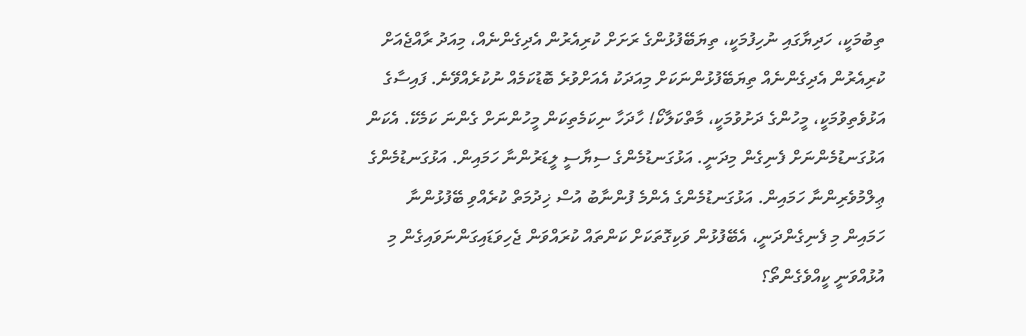ތިބުމަކީ، ހަދިޔާގައި ނުހިފުމަކީ، ތިޔަބޭފުޅުންގެ ރަށަށް ކުރިއެރުން އެދިގެންނެއް، މިއަދު ރާއްޖެއަށް ކުރިއެރުން އެދިގެންނެއް ތިޔަބޭފުޅުންނަކަށް މިއަދަކު އެއަށްވުރެ ބޮޑުކަމެއް ނުކުރެއްވޭނެ. ފައިސާގެ އަޅުވެތިވުމަކީ، މީހުންގެ ދަށުވުމަކީ، މާތްކަލާކޯ! ހާދަހާ ނިކަމެތިކަން މީހުންނަށް ގެންނަ ކަމެކޭ. އެކަން އަޅުގަނޑުމެންނަށް ފެނިގެން މިދަނީ. އަޅުގަނޑުމެންގެ ސިޔާސީ ލީޑަރުންނާ ހަމައިން. އަޅުގަނޑުމެންގެ ޢިލްމުވެރިންނާ ހަމައިން. އަޅުގަނޑުމެންގެ އެންމެ ފުންނާބު އުސް ޚިދުމަތް ކުރެއްވި ބޭފުޅުންނާ ހަމައިން މި ފެނިގެންދަނީ، އެބޭފުޅުން ވަކިގޮތަކަށް ކަންތައް ކުރައްވަން ޖެހިވަޑައިގަންނަވައިގެން މި އުޅުއްވަނީ ކީއްވެގެންތޯ؟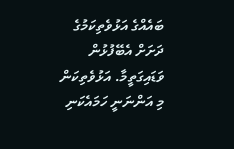ބައެއްގެ އަޅުވެތިކަމުގެ ދަށަށް އެބޭފުޅުން ވަޑައިގަތީމާ. އަޅުވެތިކަން މި އަންނަނީ ހަމައެކަނި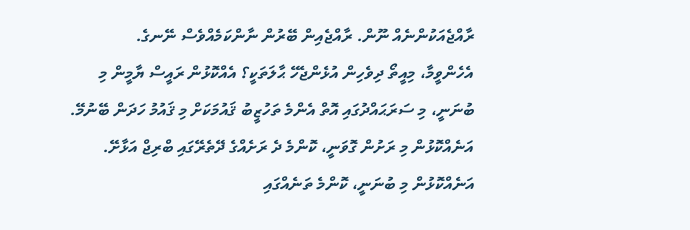ރާއްޖެއަކުންނެއް ނޫން. ރާއްޖެއިން ބޭރުން ނާންކަމެއްވެސް ނޭނގެ.
އެހެންވީމާ، މިއީތޯ ދިވެހިން އުޅެންޖެހޭ ޙާލަތަކީ؟ އެއްކޮޅުން ރައީސް ޔާމީން މި ބުނަނީ، މި ސަރަޙައްދުގައި އޮތް އެންމެ ތަހުޒީބު ޤައުމަކަށް މި ޤައުމު ހަދަން ބޭނުމޭ. އަނެއްކޮޅުން މި ރަށުން ގޮވަނީ، ކޮންމެ ދެ ރަށެއްގެ ދޭތެރޭގައި ބްރިޖް އަޅާށޭ. އަނެއްކޮޅުން މި ބުނަނީ، ކޮންމެ ތަނެއްގައި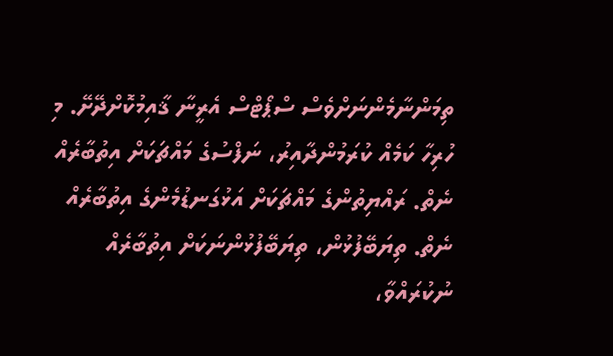ތިމަންނާމެންނަށްވެސް ސްޕޯޓްސް އެރީނާ ޤާއިމުކޮށްދޭށޭ. މި ހުރިހާ ކަމެއް ކުރަމުންދާއިރު، ނަފްސުގެ މައްޗަކަށް އިތުބާރެއް ނެތް. ރައްޔިތުންގެ މައްޗަކަށް އަޅުގަނޑުމެންގެ އިތުބާރެއް ނެތް. ތިޔަބޭފުޅުން، ތިޔަބޭފުޅުންނަކަށް އިތުބާރެއް ނުކުރައްވާ،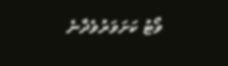ވޯޓު ކަށަވަރުވެދާނެ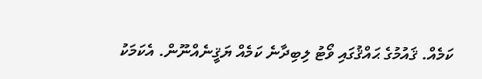ކަމެއް. ޤައުމުގެ ޙައްޤުގައި ވޯޓު ލިބިދާނެ ކަމެއް ޔަޤީނެއްނޫން. އެކަމަކު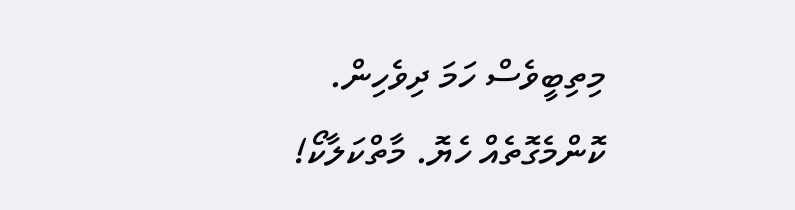މިތިބީވެސް ހަމަ ދިވެހިން. ކޮންމެގޮތެއް ހެޔޮ. މާތްކަލާކޯ!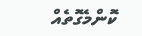ކޮންމެގޮތެއް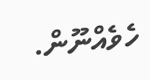ހެވެއްނޫން.